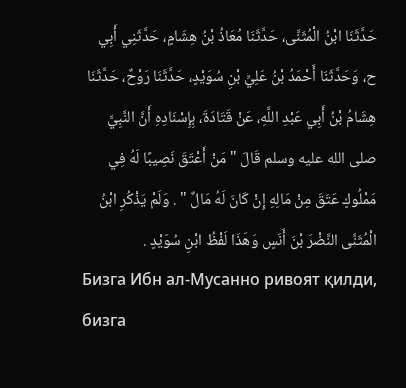حَدَّثَنَا ابْنُ الْمُثَنَّى، حَدَّثَنَا مُعَاذُ بْنُ هِشَامٍ، حَدَّثَنِي أَبِي ح، وَحَدَّثَنَا أَحْمَدُ بْنُ عَلِيِّ بْنِ سُوَيْدٍ، حَدَّثَنَا رَوْحٌ، حَدَّثَنَا هِشَامُ بْنُ أَبِي عَبْدِ اللَّهِ، عَنْ قَتَادَةَ، بِإِسْنَادِهِ أَنَّ النَّبِيَّ صلى الله عليه وسلم قَالَ " مَنْ أَعْتَقَ نَصِيبًا لَهُ فِي مَمْلُوكٍ عَتَقَ مِنْ مَالِهِ إِنْ كَانَ لَهُ مَالٌ " . وَلَمْ يَذْكُرِ ابْنُ الْمُثَنَّى النَّضْرَ بْنَ أَنَسٍ وَهَذَا لَفْظُ ابْنِ سُوَيْدٍ .
Бизга Ибн ал-Мусанно ривоят қилди, бизга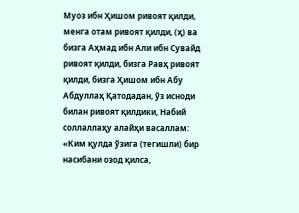Муоз ибн Ҳишом ривоят қилди, менга отам ривоят қилди, (ҳ) ва бизга Аҳмад ибн Али ибн Сувайд ривоят қилди, бизга Равҳ ривоят қилди, бизга Ҳишом ибн Абу Абдуллаҳ Қатодадан, ўз исноди билан ривоят қилдики, Набий соллаллаҳу алайҳи васаллам: «Ким қулда ўзига (тегишли) бир насибани озод қилса,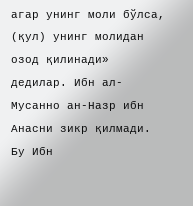агар унинг моли бўлса, (қул) унинг молидан озод қилинади» дедилар. Ибн ал-Мусанно ан-Назр ибн Анасни зикр қилмади. Бу Ибн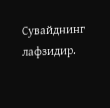Сувайднинг лафзидир.